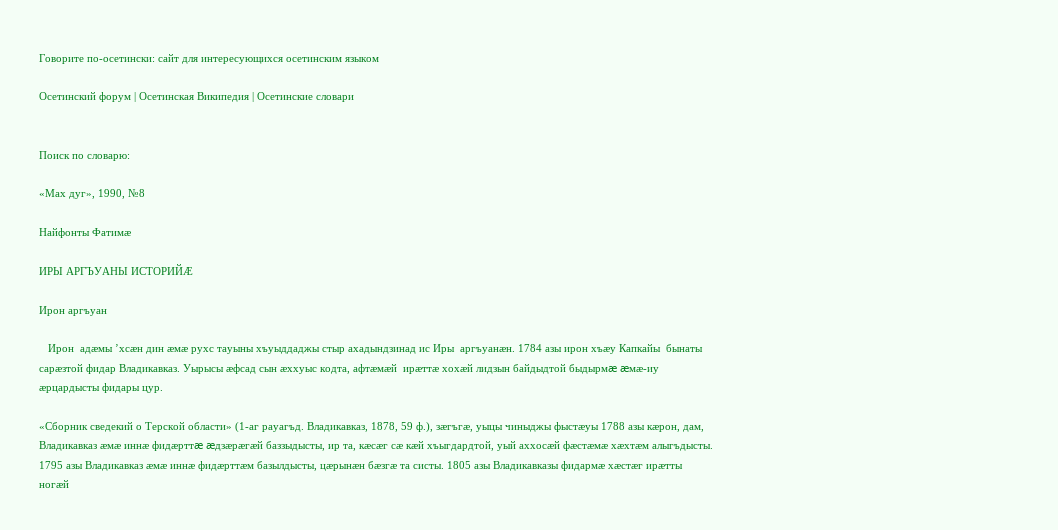Говорите по-осетински: сайт для интересующихся осетинским языком

Осетинский форум | Осетинская Википедия | Осетинские словари


Поиск по словарю:

«Мах дуг», 1990, №8

Найфонты Фатимæ

ИРЫ АРГЪУАНЫ ИСТОРИЙÆ

Ирон аргъуан

   Ирон  адæмы ’хсæн дин æмæ рухс тауыны хъуыддаджы стыр ахадындзинад ис Иры  аргъуанæн. 1784 азы ирон хъæу Капкайы  бынаты сарæзтой фидар Владикавказ. Уырысы æфсад сын æххуыс кодта, афтæмæй  ирæттæ хохæй лидзын байдыдтой быдырмæ æмæ-иу æрцардысты фидары цур.

«Сборник сведекий о Терской области» (1-аг рауагъд. Владикавказ, 1878, 59 ф.), зæгъгæ, уыцы чиныджы фыстæуы 1788 азы кæрон, дам, Владикавказ æмæ иннæ фидæрттæ æдзæрæгæй баззыдысты, ир та, кæсæг сæ кæй хъыгдардтой, уый аххосæй фæстæмæ хæхтæм алыгъдысты. 1795 азы Владикавказ æмæ иннæ фидæрттæм базылдысты, цæрынæн бæзгæ та систы. 1805 азы Владикавказы фидармæ хæстæг ирæтты ногæй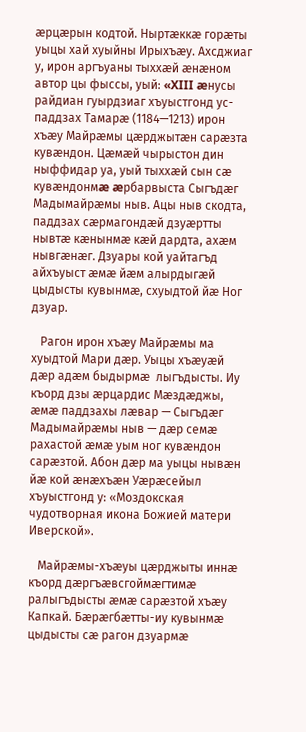æрцæрын кодтой. Ныртæккæ горæты уыцы хай хуыйны Ирыхъæу. Ахсджиаг у, ирон аргъуаны тыххæй æнæном автор цы фыссы, уый: «XIII æнусы райдиан гуырдзиаг хъуыстгонд ус-паддзах Тамарæ (1184—1213) ирон хъæу Майрæмы цæрджытæн сарæзта кувæндон. Цæмæй чырыстон дин ныффидар уа, уый тыххæй сын сæ кувæндонмæ æрбарвыста Сыгъдæг Мадымайрæмы ныв. Ацы ныв скодта, паддзах сæрмагондæй дзуæртты нывтæ кæнынмæ кæй дардта, ахæм нывгæнæг. Дзуары кой уайтагъд айхъуыст æмæ йæм алырдыгæй цыдысты кувынмæ, схуыдтой йæ Ног дзуар.

   Рагон ирон хъæу Майрæмы ма хуыдтой Мари дæр. Уыцы хъæуæй дæр адæм быдырмæ  лыгъдысты. Иу къорд дзы æрцардис Мæздæджы, æмæ паддзахы лæвар — Сыгъдæг Мадымайрæмы ныв — дæр семæ рахастой æмæ уым ног кувæндон сарæзтой. Абон дæр ма уыцы нывæн йæ кой æнæхъæн Уæрæсейыл хъуыстгонд у: «Моздокская чудотворная икона Божией матери Иверской».

   Майрæмы-хъæуы цæрджыты иннæ къорд дæргъæвсгоймæгтимæ ралыгъдысты æмæ сарæзтой хъæу Капкай. Бæрæгбæтты-иу кувынмæ цыдысты сæ рагон дзуармæ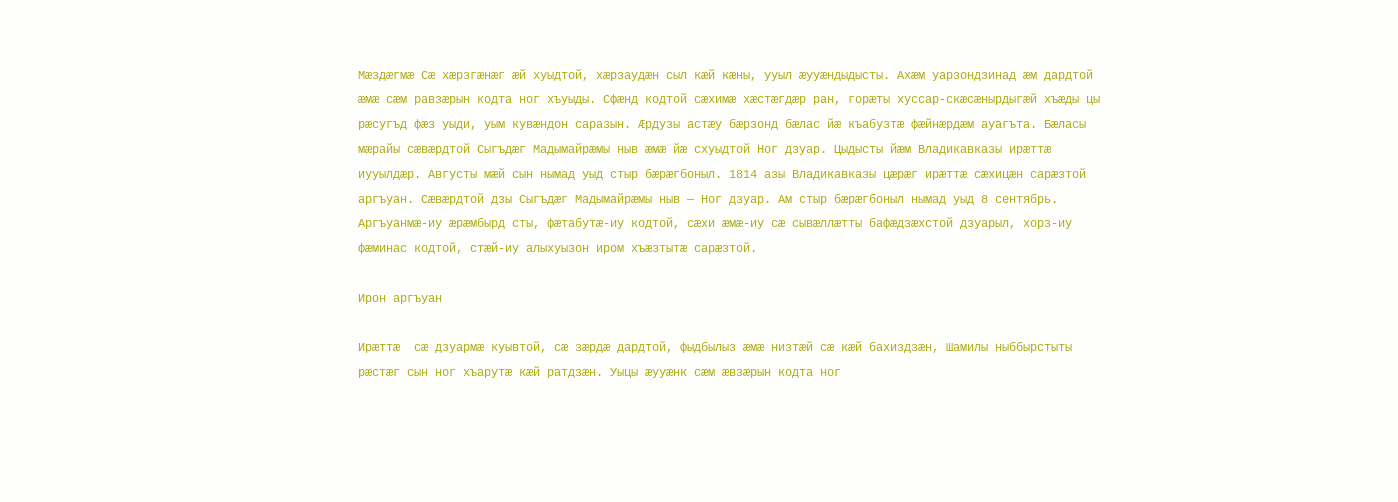Мæздæгмæ Сæ хæрзгæнæг æй хуыдтой, хæрзаудæн сыл кæй кæны, ууыл æууæндыдысты. Ахæм уарзондзинад æм дардтой æмæ сæм равзæрын кодта ног хъуыды. Сфæнд кодтой сæхимæ хæстæгдæр ран, горæты хуссар-скæсæнырдыгæй хъæды цы рæсугъд фæз уыди, уым кувæндон саразын. Æрдузы астæу бæрзонд бæлас йæ къабузтæ фæйнæрдæм ауагъта. Бæласы мæрайы сæвæрдтой Сыгъдæг Мадымайрæмы ныв æмæ йæ схуыдтой Ног дзуар. Цыдысты йæм Владикавказы ирæттæ иууылдæр. Августы мæй сын нымад уыд стыр бæрæгбоныл. 1814 азы Владикавказы цæрæг ирæттæ сæхицæн сарæзтой аргъуан. Сæвæрдтой дзы Сыгъдæг Мадымайрæмы ныв — Ног дзуар. Ам стыр бæрæгбоныл нымад уыд 8 сентябрь. Аргъуанмæ-иу æрæмбырд сты, фæтабутæ-иу кодтой, сæхи æмæ-иу сæ сывæллæтты бафæдзæхстой дзуарыл, хорз-иу фæминас кодтой, стæй-иу алыхуызон иром хъæзтытæ сарæзтой.

Ирон аргъуан

Ирæттæ  сæ дзуармæ куывтой, сæ зæрдæ дардтой, фыдбылыз æмæ низтæй сæ кæй бахиздзæн, Шамилы ныббырстыты рæстæг сын ног хъарутæ кæй ратдзæн. Уыцы æууæнк сæм æвзæрын кодта ног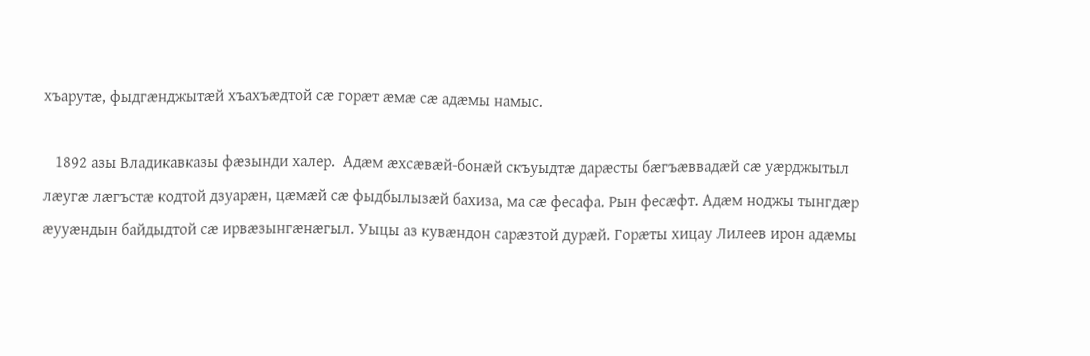хъарутæ, фыдгæнджытæй хъахъæдтой сæ горæт æмæ сæ адæмы намыс.

   1892 азы Владикавказы фæзынди халер.  Адæм æхсæвæй-бонæй скъуыдтæ дарæсты бæгъæввадæй сæ уæрджытыл лæугæ лæгъстæ кодтой дзуарæн, цæмæй сæ фыдбылызæй бахиза, ма сæ фесафа. Рын фесæфт. Адæм ноджы тынгдæр æууæндын байдыдтой сæ ирвæзынгæнæгыл. Уыцы аз кувæндон сарæзтой дурæй. Горæты хицау Лилеев ирон адæмы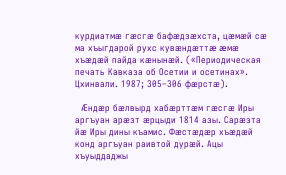курдиатмæ гæсгæ бафæдзæхста, цæмæй сæ ма хъыгдарой рухс кувæндæттæ æмæ хъæдæй пайда кæнынæй. («Периодическая печать Кавказа об Осетии и осетинах». Цхинвали. 1987; 305–306 фæрстæ).

   Æндæр бæлвырд хабæрттæм гæсгæ Иры  аргъуан арæзт æрцыди 1814 азы. Сарæзта  йæ Иры дины къамис. Фæстæдæр хъæдæй конд аргъуан раивтой дурæй. Ацы хъуыддаджы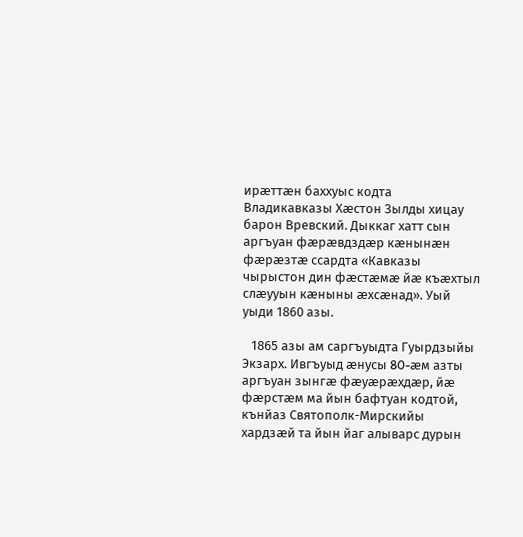ирæттæн баххуыс кодта Владикавказы Хæстон Зылды хицау барон Вревский. Дыккаг хатт сын аргъуан фæрæвдздæр кæнынæн фæрæзтæ ссардта «Кавказы чырыстон дин фæстæмæ йæ къæхтыл слæууын кæныны æхсæнад». Уый уыди 1860 азы.

   1865 азы ам саргъуыдта Гуырдзыйы  Экзарх. Ивгъуыд æнусы 80-æм азты аргъуан зынгæ фæуæрæхдæр, йæ фæрстæм ма йын бафтуан кодтой, кънйаз Святополк-Мирскийы хардзæй та йын йаг алыварс дурын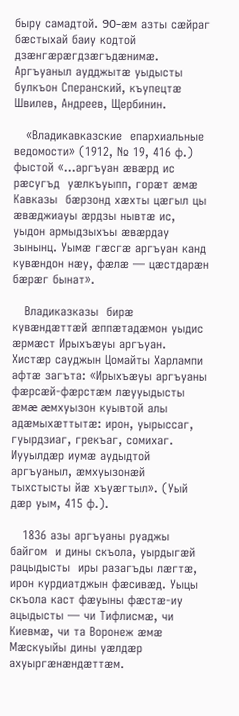быру самадтой. 90-æм азты сæйраг бæстыхай баиу кодтой дзæнгæрæгдзæгъдæнимæ. Аргъуаныл аудджытæ уыдысты булкъон Сперанский, къупецтæ Швилев, Андреев, Щербинин.

   «Владикавказские  епархиальные ведомости» (1912, № 19, 416 ф.) фыстой «...аргъуан æвæрд ис рæсугъд  уæлкъуыпп, горæт æмæ Кавказы  бæрзонд хæхты цæгыл цы æвæджиауы æрдзы нывтæ ис, уыдон армыдзыхъы æвæрдау зынынц. Уымæ гæсгæ аргъуан канд кувæндон нæу, фæлæ — цæстдарæн бæрæг бынат».

   Владиказказы  бирæ кувæндæттæй æппæтадæмон уыдис æрмæст Ирыхъæуы аргъуан. Хистæр сауджын Цомайты Харлампи афтæ загъта: «Ирыхъæуы аргъуаны фæрсæй-фæрстæм лæууыдысты æмæ æмхуызон куывтой алы адæмыхæттытæ: ирон, уырыссаг, гуырдзиаг, грекъаг, сомихаг. Иууылдæр иумæ аудыдтой аргъуаныл, æмхуызонæй тыхстысты йæ хъуæгтыл». (Уый дæр уым, 415 ф.).

   1836 азы аргъуаны руаджы байгом  и дины скъола, уырдыгæй рацыдысты  иры разагъды лæгтæ, ирон курдиатджын фæсивæд. Уыцы скъола каст фæуыны фæстæ-иу ацыдысты — чи Тифлисмæ, чи Киевмæ, чи та Воронеж æмæ Мæскуыйы дины уæлдæр ахуыргæнæндæттæм.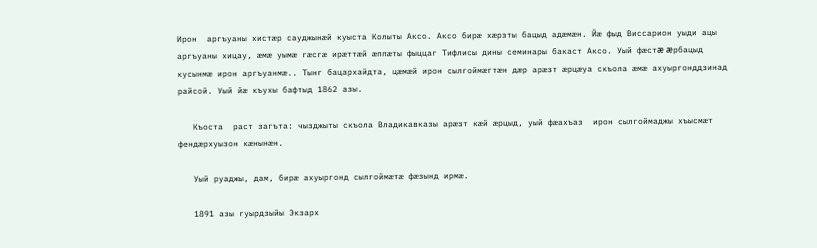Ирон  аргъуаны хистæр сауджынæй куыста Колыты Аксо. Аксо бирæ хæрзты бацыд адæмæн. Йæ фыд Виссарион уыди ацы аргъуаны хицау, æмæ уымæ гæсгæ ирæттæй æппæты фыццаг Тифлисы дины семинары бакаст Аксо. Уый фæстæ æрбацыд кусынмæ ирон аргъуанмæ.. Тынг бацархайдта, цæмæй ирон сылгоймæгтæн дæр арæзт æрцæуа скъола æмæ ахуыргонддзинад райсой. Уый йæ къухы бафтыд 1862 азы.

   Къоста  раст загъта: чызджыты скъола Владикавказы арæзт кæй æрцыд, уый фæахъаз  ирон сылгоймаджы хъысмæт фендæрхуызон кæнынæн.

   Уый руаджы, дам, бирæ ахуыргонд сылгоймæтæ фæзынд ирмæ.

   1891 азы гуырдзыйы Экзарх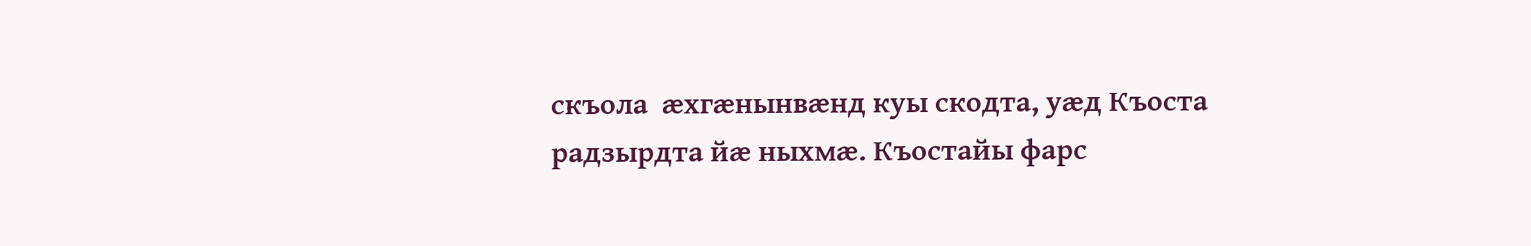скъола  æхгæнынвæнд куы скодта, уæд Къоста радзырдта йæ ныхмæ. Къостайы фарс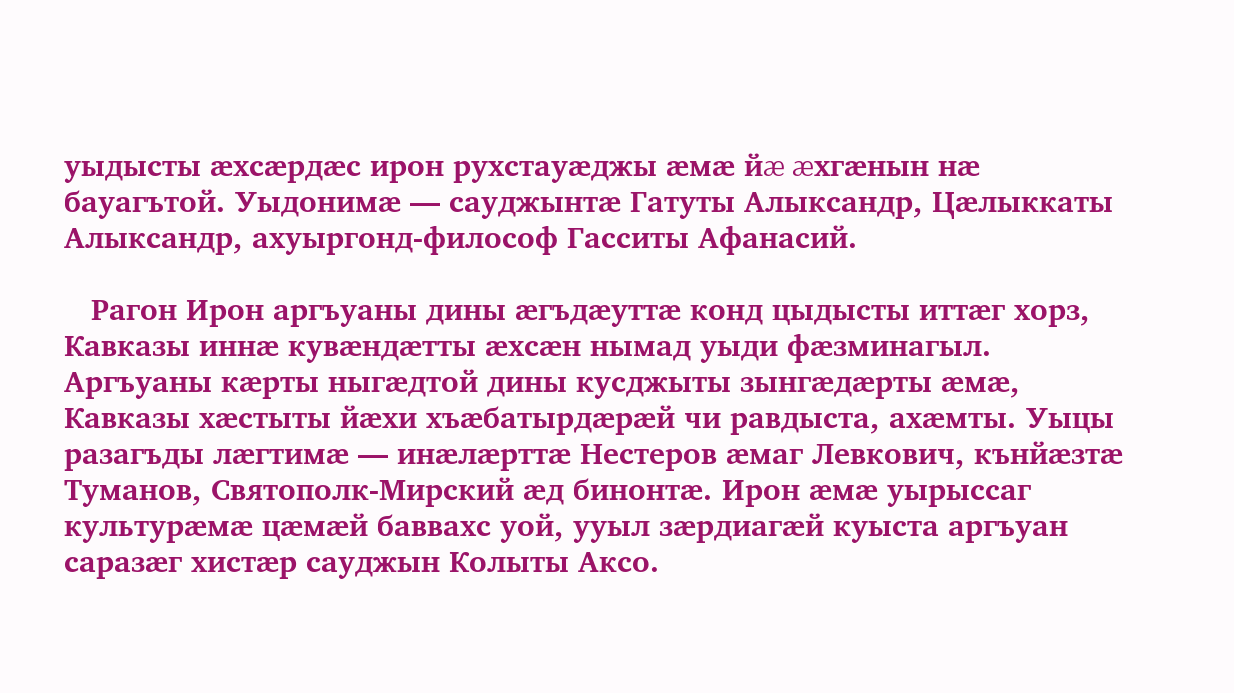уыдысты æхсæрдæс ирон рухстауæджы æмæ йæ æхгæнын нæ бауагътой. Уыдонимæ — сауджынтæ Гатуты Алыксандр, Цæлыккаты Алыксандр, ахуыргонд-философ Гасситы Афанасий.

   Рагон Ирон аргъуаны дины æгъдæуттæ конд цыдысты иттæг хорз, Кавказы иннæ кувæндæтты æхсæн нымад уыди фæзминагыл. Аргъуаны кæрты ныгæдтой дины кусджыты зынгæдæрты æмæ, Кавказы хæстыты йæхи хъæбатырдæрæй чи равдыста, ахæмты. Уыцы разагъды лæгтимæ — инæлæрттæ Нестеров æмаг Левкович, кънйæзтæ Туманов, Святополк-Мирский æд бинонтæ. Ирон æмæ уырыссаг культурæмæ цæмæй баввахс уой, ууыл зæрдиагæй куыста аргъуан саразæг хистæр сауджын Колыты Аксо.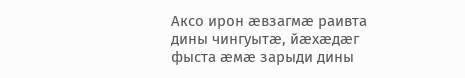Аксо ирон æвзагмæ раивта дины чингуытæ, йæхæдæг фыста æмæ зарыди дины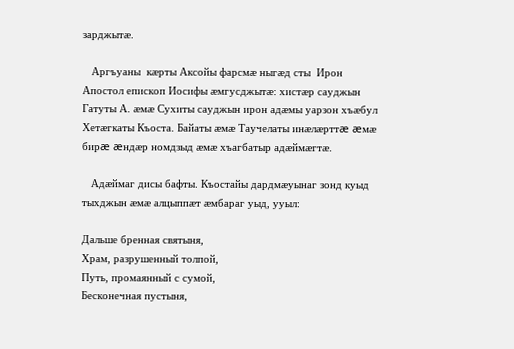зарджытæ.

   Аргъуаны  кæрты Аксойы фарсмæ ныгæд сты  Ирон Апостол епископ Иосифы æмгусджытæ: хистæр сауджын Гатуты А. æмæ Сухиты сауджын ирон адæмы уарзон хъæбул Хетæгкаты Къоста. Байаты æмæ Таучелаты инæлæрттæ æмæ бирæ æндæр номдзыд æмæ хъагбатыр адæймæгтæ.

   Адæймаг дисы бафты. Къостайы дардмæуынаг зонд куыд тыхджын æмæ алцыппæт æмбараг уыд, ууыл:

Дальше бренная святыня,
Храм, разрушенный толпой,
Путь, промаянный с сумой,
Бесконечная пустыня,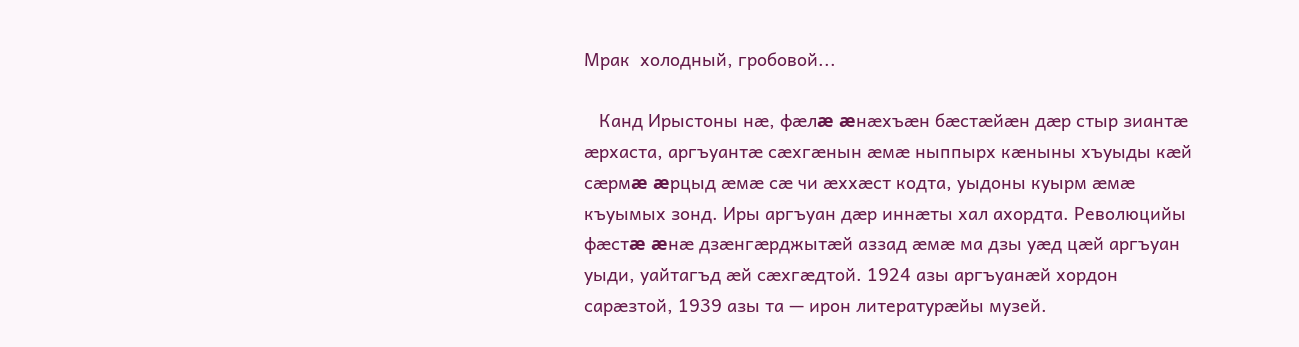Мрак  холодный, гробовой...

   Канд Ирыстоны нæ, фæлæ æнæхъæн бæстæйæн дæр стыр зиантæ æрхаста, аргъуантæ сæхгæнын æмæ ныппырх кæныны хъуыды кæй сæрмæ æрцыд æмæ сæ чи æххæст кодта, уыдоны куырм æмæ къуымых зонд. Иры аргъуан дæр иннæты хал ахордта. Революцийы фæстæ æнæ дзæнгæрджытæй аззад æмæ ма дзы уæд цæй аргъуан уыди, уайтагъд æй сæхгæдтой. 1924 азы аргъуанæй хордон сарæзтой, 1939 азы та — ирон литературæйы музей.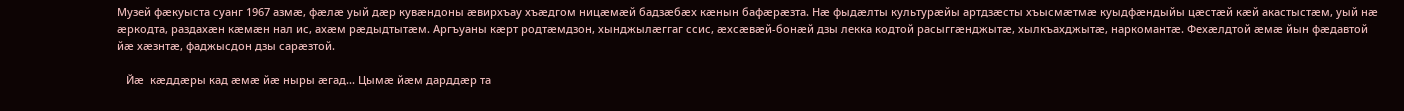Музей фæкуыста суанг 1967 азмæ, фæлæ уый дæр кувæндоны æвирхъау хъæдгом ницæмæй бадзæбæх кæнын бафæрæзта. Нæ фыдæлты культурæйы артдзæсты хъысмæтмæ куыдфæндыйы цæстæй кæй акастыстæм, уый нæ æркодта, раздахæн кæмæн нал ис, ахæм рæдыдтытæм. Аргъуаны кæрт родтæмдзон, хынджылæггаг ссис, æхсæвæй-бонæй дзы лекка кодтой расыггæнджытæ, хылкъахджытæ, наркомантæ. Фехæлдтой æмæ йын фæдавтой йæ хæзнтæ, фаджысдон дзы сарæзтой.

   Йæ  кæддæры кад æмæ йæ ныры æгад... Цымæ йæм дарддæр та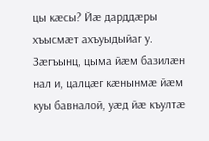цы кæсы? Йæ дарддæры хъысмæт ахъуыдыйаг у. Зæгъынц, цыма йæм базилæн нал и, цалцæг кæнынмæ йæм куы бавналой, уæд йæ къултæ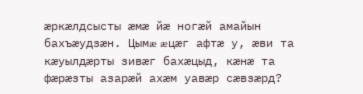æркæлдсысты æмæ йæ ногæй амайын бахъæудзæн. Цымæ æцæг афтæ у, æви та кæуылдæрты зивæг бахæцыд, кæнæ та фæрæзты азарæй ахæм уавæр сæвзæрд?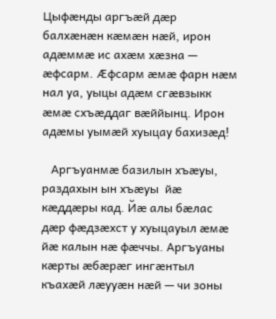Цыфæнды аргъæй дæр балхæнæн кæмæн нæй, ирон адæммæ ис ахæм хæзна — æфсарм. Æфсарм æмæ фарн нæм нал уа, уыцы адæм сгæвзыкк æмæ схъæддаг вæййынц. Ирон адæмы уымæй хуыцау бахизæд!

   Аргъуанмæ базилын хъæуы, раздахын ын хъæуы  йæ кæддæры кад. Йæ алы бæлас дæр фæдзæхст у хуыцауыл æмæ йæ калын нæ фæччы. Аргъуаны кæрты æбæрæг ингæнтыл къахæй лæууæн нæй — чи зоны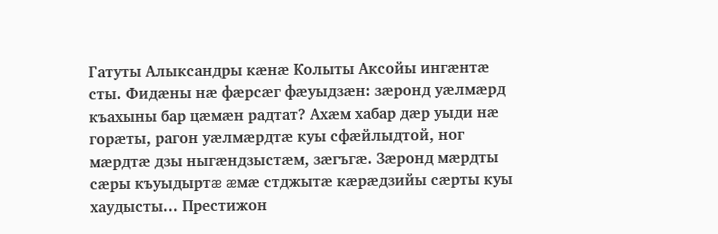Гатуты Алыксандры кæнæ Колыты Аксойы ингæнтæ сты. Фидæны нæ фæрсæг фæуыдзæн: зæронд уæлмæрд къахыны бар цæмæн радтат? Ахæм хабар дæр уыди нæ горæты, рагон уæлмæрдтæ куы сфæйлыдтой, ног мæрдтæ дзы ныгæндзыстæм, зæгъгæ. Зæронд мæрдты сæры къуыдыртæ æмæ стджытæ кæрæдзийы сæрты куы хаудысты... Престижон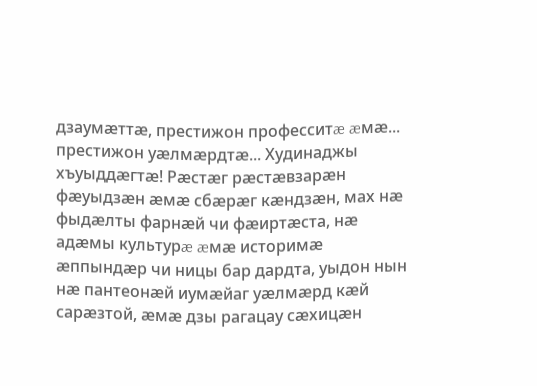дзаумæттæ, престижон професситæ æмæ... престижон уæлмæрдтæ... Худинаджы хъуыддæгтæ! Рæстæг рæстæвзарæн фæуыдзæн æмæ сбæрæг кæндзæн, мах нæ фыдæлты фарнæй чи фæиртæста, нæ адæмы культурæ æмæ историмæ æппындæр чи ницы бар дардта, уыдон нын нæ пантеонæй иумæйаг уæлмæрд кæй сарæзтой, æмæ дзы рагацау сæхицæн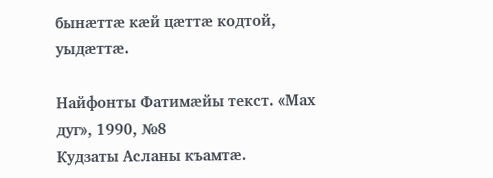бынæттæ кæй цæттæ кодтой, уыдæттæ.

Найфонты Фатимæйы текст. «Мах дуг», 1990, №8
Кудзаты Асланы къамтæ.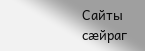Сайты сæйраг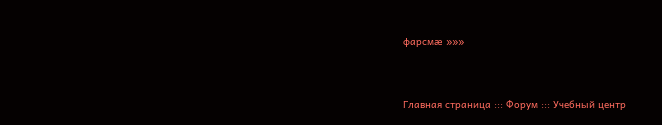фарсмæ »»»


Главная страница ::: Форум ::: Учебный центр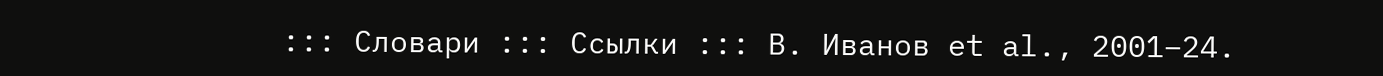::: Словари ::: Ссылки ::: В. Иванов et al., 2001–24.